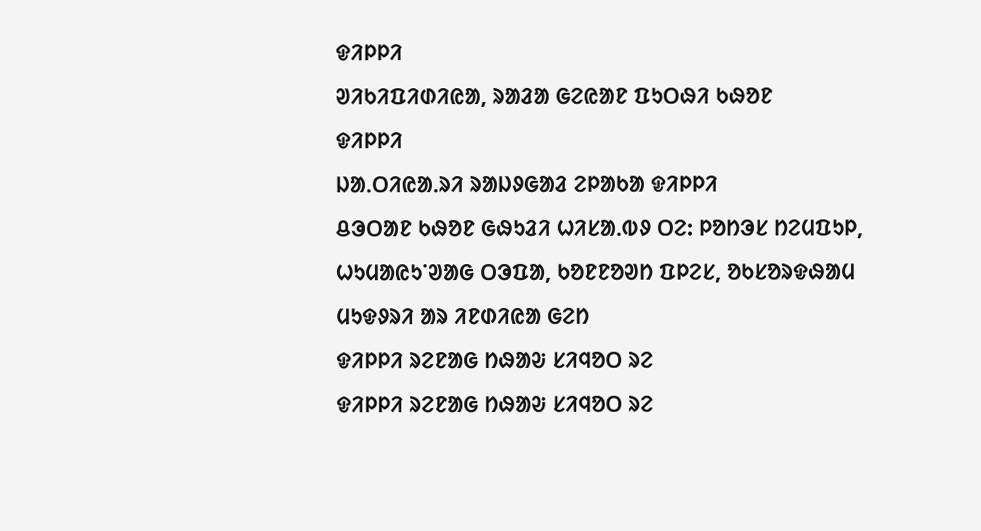ᱫᱤᱞᱞᱤ
ᱣᱤᱠᱤᱯᱤᱰᱤᱭᱟ, ᱨᱟᱲᱟ ᱜᱮᱭᱟᱱ ᱯᱩᱛᱷᱤ ᱠᱷᱚᱱ
ᱫᱤᱞᱞᱤ
ᱡᱟᱹᱛᱤᱭᱟᱹᱨᱤ ᱨᱟᱡᱽᱜᱟᱲ ᱮᱞᱟᱠᱟ ᱫᱤᱞᱞᱤ
ᱪᱳᱛᱟᱱ ᱠᱷᱚᱱ ᱜᱷᱩᱲᱤ ᱦᱤᱥᱟᱹᱵᱽ ᱛᱮ: ᱞᱚᱴᱳᱥ ᱴᱮᱢᱯᱩᱞ, ᱦᱩᱢᱟᱭᱩᱸᱣᱟᱜ ᱛᱳᱯᱟ, ᱠᱚᱱᱱᱚᱣᱴ ᱯᱞᱮᱥ, ᱚᱠᱥᱚᱨᱫᱷᱟᱢ ᱢᱩᱫᱽᱨᱤ ᱟᱨ ᱤᱱᱰᱤᱭᱟ ᱜᱮᱴ
ᱫᱤᱞᱞᱤ ᱨᱮᱱᱟᱜ ᱴᱷᱟᱶ ᱥᱤᱧᱚᱛ ᱨᱮ
ᱫᱤᱞᱞᱤ ᱨᱮᱱᱟᱜ ᱴᱷᱟᱶ ᱥᱤᱧᱚᱛ ᱨᱮ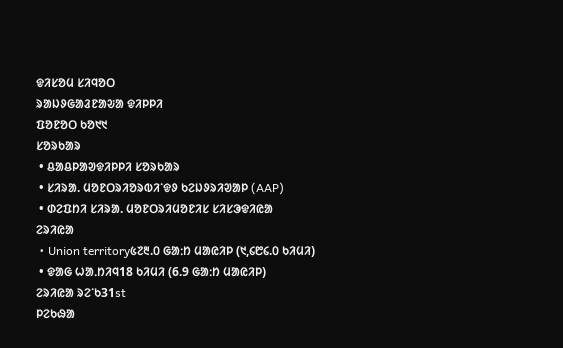ᱫᱤᱥᱚᱢ ᱥᱤᱧᱚᱛ
ᱨᱟᱡᱽᱜᱟᱲᱱᱟᱶᱟ ᱫᱤᱞᱞᱤ
ᱯᱚᱱᱚᱛ ᱠᱚ᱑᱑
ᱥᱚᱨᱠᱟᱨ
 • ᱪᱟᱪᱞᱟᱣᱫᱤᱞᱞᱤ ᱥᱚᱨᱠᱟᱨ
 • ᱥᱤᱨᱟ. ᱢᱚᱱᱛᱨᱤᱚᱨᱵᱤᱸᱫᱽ ᱠᱮᱡᱽᱨᱤᱣᱟᱞ (AAP)
 • ᱰᱮᱯᱴᱤ ᱥᱤᱨᱟ. ᱢᱚᱱᱛᱨᱤᱢᱚᱱᱤᱥ ᱥᱤᱥᱳᱫᱤᱭᱟ
ᱮᱨᱤᱭᱟ
 • Union territory᱕᱗᱓.᱐ ᱜᱟᱺᱴ ᱢᱟᱭᱤᱞ (᱑,᱔᱘᱔.᱐ ᱠᱤᱢᱤ)
 • ᱫᱟᱜ ᱦᱟᱹᱴᱤᱧ18 ᱠᱤᱢᱤ (6.9 ᱜᱟᱺᱴ ᱢᱟᱭᱤᱞ)
ᱮᱨᱤᱭᱟ ᱨᱮᱸᱠ31st
ᱞᱮᱠᱷᱟ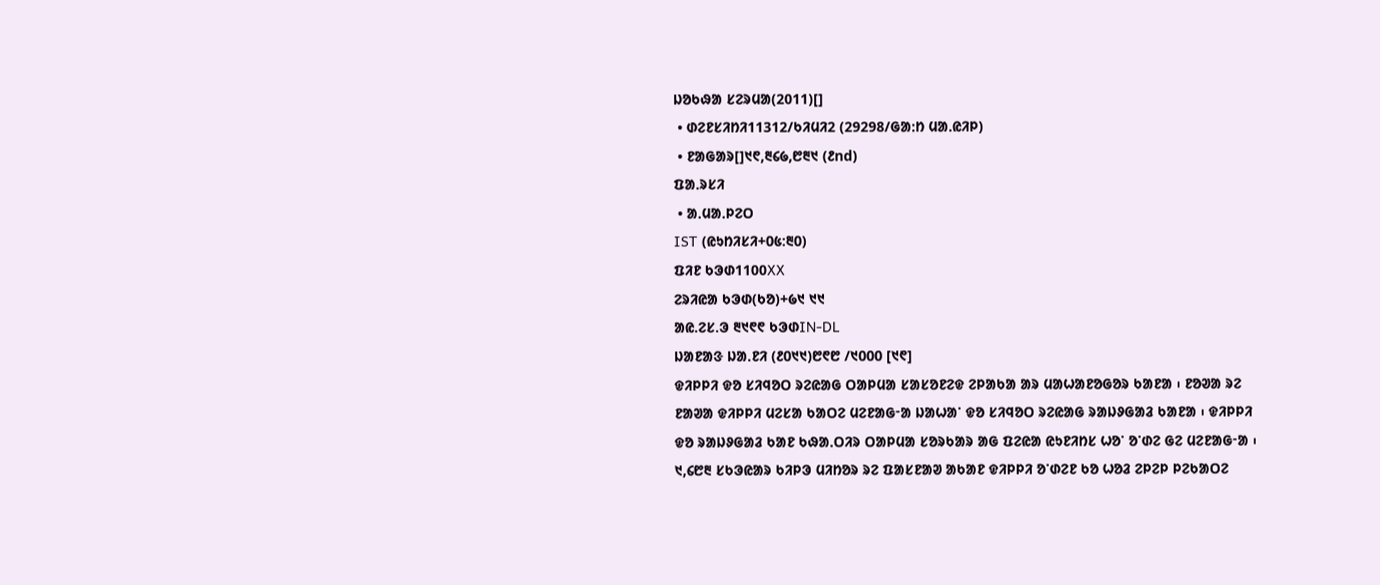ᱡᱚᱠᱷᱟ ᱥᱮᱨᱢᱟ(2011)[]
 • ᱰᱮᱱᱥᱤᱴᱤ11312/ᱠᱤᱢᱤ2 (29298/ᱜᱟᱺᱴ ᱢᱟᱹᱭᱤᱞ)
 • ᱱᱟᱜᱟᱨ[]᱑᱖,᱓᱔᱙,᱘᱓᱑ (᱒nd)
ᱯᱟᱹᱨᱥᱤ
 • ᱟᱹᱢᱟᱹᱞᱮᱛ
IST (ᱭᱩᱴᱤᱥᱤ+᱐᱕:᱓᱐)
ᱯᱤᱱ ᱠᱳᱰ1100XX
ᱮᱨᱤᱭᱟ ᱠᱳᱰ(ᱠᱚ)+᱙᱑ ᱑᱑
ᱟᱭ.ᱮᱥ.ᱳ ᱓᱑᱖᱖ ᱠᱳᱰIN-DL
ᱡᱟᱱᱟᱝ ᱡᱟᱹᱱᱤ (᱒᱐᱑᱑)᱘᱖᱘ /᱑᱐᱐᱐ [᱑᱖]
ᱫᱤᱞᱞᱤ ᱫᱚ ᱥᱤᱧᱚᱛ ᱨᱮᱭᱟᱜ ᱛᱟᱞᱢᱟ ᱥᱟᱥᱚᱱᱮᱫ ᱮᱞᱟᱠᱟ ᱟᱨ ᱢᱟᱦᱟᱱᱚᱜᱚᱨ ᱠᱟᱱᱟ ᱾ ᱱᱚᱣᱟ ᱨᱮ ᱱᱟᱣᱟ ᱫᱤᱞᱞᱤ ᱢᱮᱥᱟ ᱠᱟᱛᱮ ᱢᱮᱱᱟᱜᱼᱟ ᱡᱟᱦᱟᱸ ᱫᱚ ᱥᱤᱧᱚᱛ ᱨᱮᱭᱟᱜ ᱨᱟᱡᱽᱜᱟᱲ ᱠᱟᱱᱟ ᱾ ᱫᱤᱞᱞᱤ ᱫᱚ ᱨᱟᱡᱽᱜᱟᱲ ᱠᱟᱱ ᱠᱷᱟᱹᱛᱤᱨ ᱛᱟᱞᱢᱟ ᱥᱚᱨᱠᱟᱨ ᱟᱜ ᱯᱮᱭᱟ ᱭᱩᱱᱤᱴᱥ ᱦᱚᱸ ᱚᱸᱰᱮ ᱜᱮ ᱢᱮᱱᱟᱜᱼᱟ ᱾ ᱑,᱔᱘᱓ ᱥᱠᱳᱭᱟᱨ ᱠᱤᱞᱳ ᱢᱤᱴᱚᱨ ᱨᱮ ᱯᱟᱥᱱᱟᱣ ᱟᱠᱟᱱ ᱫᱤᱞᱞᱤ ᱚᱸᱰᱮᱱ ᱠᱚ ᱦᱚᱲ ᱮᱞᱮᱞ ᱞᱮᱠᱟᱛᱮ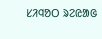ᱥᱤᱧᱚᱛ ᱨᱮᱭᱟᱜ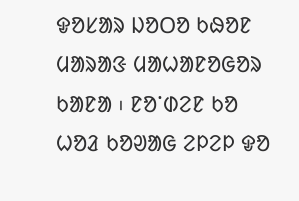ᱫᱚᱥᱟᱨ ᱡᱚᱛᱚ ᱠᱷᱚᱱ ᱢᱟᱨᱟᱝ ᱢᱟᱦᱟᱱᱚᱜᱚᱨ ᱠᱟᱱᱟ ᱾ ᱱᱚᱸᱰᱮᱱ ᱠᱚ ᱦᱚᱲ ᱠᱚᱣᱟᱜ ᱮᱞᱮᱞ ᱫᱚ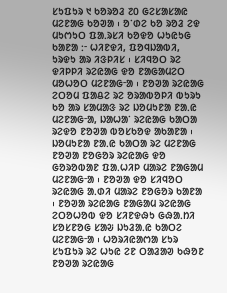ᱥᱩᱯᱩᱨ ᱑ ᱠᱚᱨᱚᱲ ᱗᱐ ᱜᱮᱥᱟᱥᱟᱭ ᱢᱮᱱᱟᱜ ᱠᱚᱣᱟ ᱾ ᱚᱸᱰᱮ ᱠᱚ ᱨᱚᱲ ᱮᱫ ᱢᱩᱬᱩᱛ ᱯᱟᱹᱨᱥᱤ ᱠᱚᱫᱚ ᱦᱩᱭᱩᱜ ᱠᱟᱱᱟ ᱺᱼ ᱦᱤᱱᱫᱤ, ᱯᱚᱧᱡᱟᱵᱤ, ᱩᱨᱫᱩ ᱟᱨ ᱤᱝᱞᱤᱥ ᱾ ᱥᱤᱧᱚᱛ ᱨᱮ ᱫᱤᱞᱞᱤ ᱨᱮᱭᱟᱜ ᱫᱚ ᱱᱟᱜᱟᱢᱮᱛ ᱢᱚᱦᱚᱛ ᱢᱮᱱᱟᱜᱼᱟ ᱾ ᱱᱚᱣᱟ ᱨᱮᱭᱟᱜ ᱮᱛᱚᱢ ᱯᱟᱪᱮ ᱨᱮ ᱚᱨᱟᱵᱚᱞᱤ ᱵᱩᱨᱩ ᱠᱚ ᱟᱨ ᱥᱟᱢᱟᱝ ᱨᱮ ᱡᱚᱢᱩᱱᱟ ᱱᱟᱹᱭ ᱢᱮᱱᱟᱜᱼᱟ, ᱡᱟᱦᱟᱸ ᱨᱮᱭᱟᱜ ᱠᱟᱛᱟ ᱨᱮᱫᱚ ᱱᱚᱣᱟ ᱵᱚᱥᱠᱚᱫ ᱟᱠᱟᱱᱟ ᱾ ᱡᱚᱢᱩᱱᱟ ᱱᱟᱹᱭ ᱠᱟᱛᱟ ᱨᱮ ᱢᱮᱱᱟᱜ ᱱᱚᱣᱟ ᱱᱚᱜᱚᱨ ᱨᱮᱭᱟᱜ ᱫᱚ ᱜᱚᱨᱚᱵᱟᱱ ᱯᱟᱹᱦᱤᱞ ᱢᱟᱨᱮ ᱱᱟᱜᱟᱢ ᱢᱮᱱᱟᱜᱼᱟ ᱾ ᱱᱚᱣᱟ ᱫᱚ ᱥᱤᱧᱚᱛ ᱨᱮᱭᱟᱜ ᱟᱹᱰᱤ ᱢᱟᱨᱮ ᱱᱚᱜᱚᱨ ᱠᱟᱱᱟ ᱾ ᱱᱚᱣᱟ ᱨᱮᱭᱟᱜ ᱱᱟᱜᱟᱢ ᱨᱮᱭᱟᱜ ᱮᱛᱚᱦᱚᱵ ᱫᱚ ᱥᱤᱱᱫᱷᱩ ᱜᱷᱟᱹᱴᱤ ᱥᱚᱥᱱᱚᱜ ᱥᱟᱶ ᱡᱩᱲᱟᱹᱭ ᱠᱟᱛᱮ ᱢᱮᱱᱟᱜᱼᱟ ᱾ ᱦᱚᱨᱤᱭᱟᱬᱟ ᱥᱩᱨ ᱥᱩᱯᱩᱨ ᱨᱮ ᱦᱩᱭ ᱮᱱ ᱛᱟᱲᱟᱣ ᱠᱷᱚᱱ ᱱᱚᱣᱟ ᱨᱮᱭᱟᱜ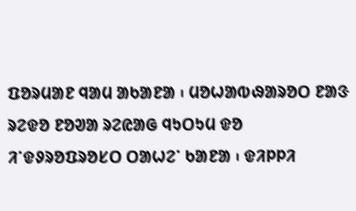ᱯᱚᱨᱢᱟᱱ ᱧᱟᱢ ᱟᱠᱟᱱᱟ ᱾ ᱢᱚᱦᱟᱵᱷᱟᱨᱚᱛ ᱱᱟᱝ ᱨᱮᱫᱚ ᱱᱚᱣᱟ ᱨᱮᱭᱟᱜ ᱧᱩᱛᱩᱢ ᱫᱚ ᱤᱸᱫᱽᱨᱚᱯᱨᱚᱥᱛ ᱛᱟᱦᱮᱸ ᱠᱟᱱᱟ ᱾ ᱫᱤᱞᱞᱤ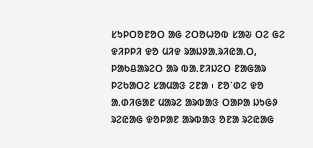ᱥᱩᱞᱛᱚᱱᱚᱛ ᱟᱜ ᱮᱛᱚᱦᱚᱵ ᱥᱟᱶ ᱛᱮ ᱜᱮ ᱫᱤᱞᱞᱤ ᱫᱚ ᱢᱤᱫ ᱨᱟᱡᱽᱟᱹᱨᱤᱭᱟᱹᱛ, ᱞᱟᱠᱪᱟᱨᱮᱛ ᱟᱨ ᱵᱟᱹᱱᱤᱡᱮᱛ ᱱᱟᱜᱟᱨ ᱞᱮᱠᱟᱛᱮ ᱥᱟᱢᱟᱝ ᱮᱱᱟ ᱾ ᱱᱚᱸᱰᱮ ᱫᱚ ᱟᱹᱰᱤᱜᱟᱱ ᱢᱟᱨᱮ ᱟᱨᱵᱟᱝ ᱛᱟᱞᱟ ᱡᱩᱜᱽ ᱨᱮᱭᱟᱜ ᱫᱚᱞᱟᱱ ᱟᱨᱵᱟᱝ ᱚᱱᱟ ᱨᱮᱭᱟᱜ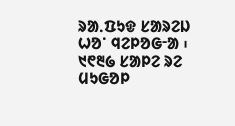ᱨᱟᱹᱯᱩᱫ ᱥᱟᱨᱮᱡ ᱦᱚᱸ ᱧᱮᱞᱚᱜᱼᱟ ᱾ ᱑᱖᱓᱙ ᱥᱟᱞᱮ ᱨᱮ ᱢᱩᱜᱚᱞ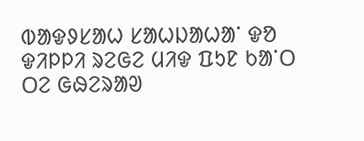ᱵᱟᱫᱽᱥᱟᱦ ᱥᱟᱦᱡᱟᱦᱟᱸ ᱫᱚ ᱫᱤᱞᱞᱤ ᱨᱮᱜᱮ ᱢᱤᱫ ᱯᱩᱱ ᱠᱟᱸᱛ ᱛᱮ ᱜᱷᱮᱨᱟᱣ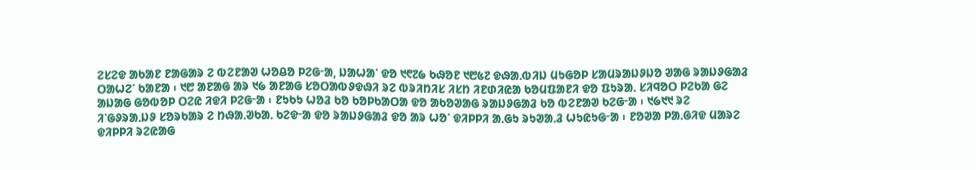ᱮᱥᱮᱫ ᱟᱠᱟᱱ ᱱᱟᱜᱟᱨ ᱮ ᱵᱮᱱᱟᱣ ᱦᱚᱪᱚ ᱞᱮᱜᱼᱟ, ᱡᱟᱦᱟᱸ ᱫᱚ ᱑᱖᱗᱙ ᱠᱷᱚᱱ ᱑᱘᱕᱗ ᱫᱷᱟᱹᱵᱤᱡ ᱢᱩᱜᱚᱞ ᱥᱟᱢᱨᱟᱡᱽᱡᱚ ᱣᱟᱜ ᱨᱟᱡᱽᱜᱟᱲ ᱛᱟᱦᱮᱸ ᱠᱟᱱᱟ ᱾ ᱑᱘ ᱟᱱᱟᱜ ᱟᱨ ᱑᱙ ᱟᱱᱟᱜ ᱥᱚᱛᱟᱵᱽᱫᱷᱤ ᱨᱮ ᱵᱨᱤᱴᱤᱥ ᱤᱥᱴ ᱤᱱᱰᱤᱭᱟ ᱠᱚᱢᱯᱟᱱᱤ ᱫᱚ ᱯᱩᱨᱟᱹ ᱥᱤᱧᱚᱛ ᱞᱮᱠᱟ ᱜᱮ ᱟᱡᱟᱜ ᱜᱚᱵᱚᱞ ᱛᱮᱭ ᱤᱫᱤ ᱞᱮᱜᱼᱟ ᱾ ᱱᱩᱠᱩ ᱦᱚᱲ ᱠᱚ ᱠᱚᱞᱠᱟᱛᱟ ᱫᱚ ᱟᱠᱚᱣᱟᱜ ᱨᱟᱡᱽᱜᱟᱲ ᱠᱚ ᱵᱮᱱᱟᱣ ᱠᱮᱜᱼᱟ ᱾ ᱑᱙᱑᱑ ᱨᱮ ᱤᱸᱜᱽᱨᱟᱹᱡᱽ ᱥᱚᱨᱠᱟᱨ ᱮ ᱴᱷᱟᱹᱣᱠᱟᱹ ᱠᱮᱫᱼᱟ ᱫᱚ ᱨᱟᱡᱽᱜᱟᱲ ᱫᱚ ᱟᱨ ᱦᱚᱸ ᱫᱤᱞᱞᱤ ᱟᱹᱜᱩ ᱨᱩᱣᱟᱹᱲ ᱦᱩᱭᱩᱜᱼᱟ ᱾ ᱱᱚᱣᱟ ᱞᱟᱹᱜᱤᱫ ᱢᱟᱨᱮ ᱫᱤᱞᱞᱤ ᱨᱮᱭᱟᱜ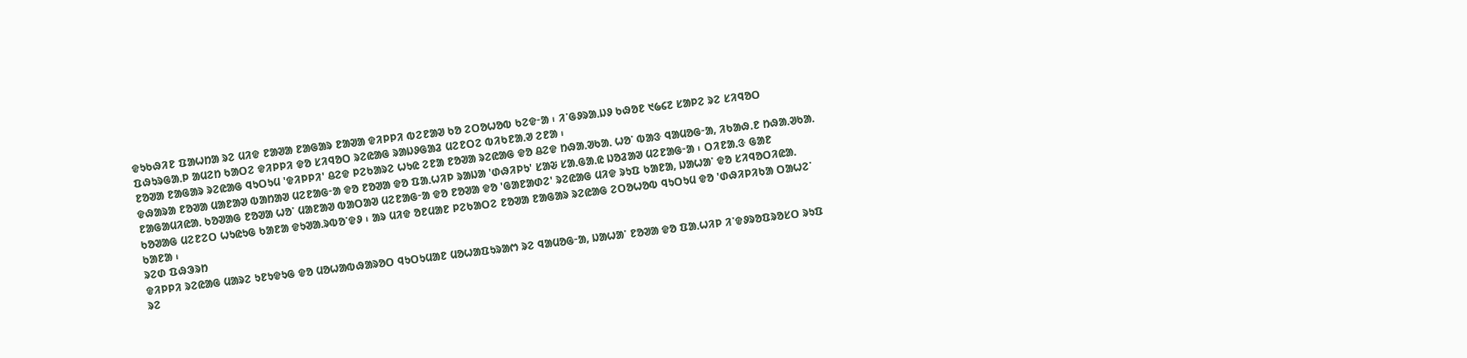ᱫᱩᱠᱷᱤᱱ ᱯᱟᱦᱴᱟ ᱨᱮ ᱢᱤᱫ ᱱᱟᱣᱟ ᱱᱟᱜᱟᱨ ᱱᱟᱣᱟ ᱫᱤᱞᱞᱤ ᱵᱮᱱᱟᱣ ᱠᱚ ᱮᱛᱚᱦᱚᱵ ᱠᱮᱫᱼᱟ ᱾ ᱤᱸᱜᱽᱨᱟᱹᱡᱽ ᱠᱷᱚᱱ ᱑᱙᱔᱗ ᱥᱟᱞᱮ ᱨᱮ ᱥᱤᱧᱚᱛ ᱯᱷᱩᱨᱜᱟᱹᱞ ᱟᱢᱮᱴ ᱠᱟᱛᱮ ᱫᱤᱞᱞᱤ ᱫᱚ ᱥᱤᱧᱚᱛ ᱨᱮᱭᱟᱜ ᱨᱟᱡᱽᱜᱟᱲ ᱢᱮᱱᱛᱮ ᱵᱤᱠᱱᱟᱹᱣ ᱮᱱᱟ ᱾
ᱱᱚᱣᱟ ᱱᱟᱜᱟᱨ ᱨᱮᱭᱟᱜ ᱧᱩᱛᱩᱢ 'ᱫᱤᱞᱞᱤ' ᱪᱮᱫ ᱞᱮᱠᱟᱨᱮ ᱦᱩᱭ ᱮᱱᱟ ᱱᱚᱣᱟ ᱨᱮᱭᱟᱜ ᱫᱚ ᱪᱮᱫ ᱴᱷᱟᱹᱣᱠᱟᱹ ᱦᱚᱸ ᱵᱟᱝ ᱧᱟᱢᱚᱜᱼᱟ, ᱤᱠᱟᱷᱹᱱ ᱴᱷᱟᱹᱣᱠᱟᱹ ᱫᱷᱟᱨᱟ ᱱᱚᱣᱟ ᱢᱟᱱᱟᱣ ᱵᱟᱴᱟᱣ ᱢᱮᱱᱟᱜᱼᱟ ᱫᱚ ᱱᱚᱣᱟ ᱫᱚ ᱯᱟᱹᱦᱤᱞ ᱨᱟᱡᱟ 'ᱰᱷᱤᱞᱩ' ᱥᱟᱶ ᱥᱟᱹᱜᱟᱹᱭ ᱡᱚᱲᱟᱣ ᱢᱮᱱᱟᱜᱼᱟ ᱾ ᱛᱤᱱᱟᱹᱝ ᱜᱟᱱ ᱱᱟᱜᱟᱢᱤᱭᱟᱹ ᱠᱚᱣᱟᱜ ᱱᱚᱣᱟ ᱦᱚᱸ ᱢᱟᱱᱟᱣ ᱵᱟᱛᱟᱣ ᱢᱮᱱᱟᱜᱼᱟ ᱫᱚ ᱱᱚᱣᱟ ᱫᱚ 'ᱜᱟᱱᱟᱰᱮ' ᱨᱮᱭᱟᱜ ᱢᱤᱫ ᱨᱩᱯ ᱠᱟᱱᱟ, ᱡᱟᱦᱟᱸ ᱫᱚ ᱥᱤᱧᱚᱛᱤᱭᱟᱹ ᱠᱚᱣᱟᱜ ᱢᱮᱱᱮᱛ ᱦᱩᱭᱩᱜ ᱠᱟᱱᱟ ᱫᱩᱣᱟᱹᱨᱵᱚᱸᱫᱽ ᱾ ᱟᱨ ᱢᱤᱫ ᱚᱱᱢᱟᱱ ᱞᱮᱠᱟᱛᱮ ᱱᱚᱣᱟ ᱱᱟᱜᱟᱨ ᱨᱮᱭᱟᱜ ᱮᱛᱚᱦᱚᱵ ᱧᱩᱛᱩᱢ ᱫᱚ 'ᱰᱷᱤᱞᱤᱠᱟ ᱛᱟᱦᱮᱸ ᱠᱟᱱᱟ ᱾
ᱨᱮᱰ ᱯᱷᱳᱨᱴ
ᱫᱤᱞᱞᱤ ᱨᱮᱭᱟᱜ ᱢᱟᱨᱮ ᱩᱱᱩᱫᱩᱜ ᱫᱚ ᱢᱚᱦᱟᱵᱷᱟᱨᱚᱛ ᱧᱩᱛᱩᱢᱟᱱ ᱢᱚᱦᱟᱯᱩᱨᱟᱬ ᱨᱮ ᱧᱟᱢᱚᱜᱼᱟ, ᱡᱟᱦᱟᱸ ᱱᱚᱣᱟ ᱫᱚ ᱯᱟᱹᱦᱤᱞ ᱤᱸᱫᱽᱨᱚᱯᱨᱚᱥᱛ ᱨᱩᱯ ᱨᱮ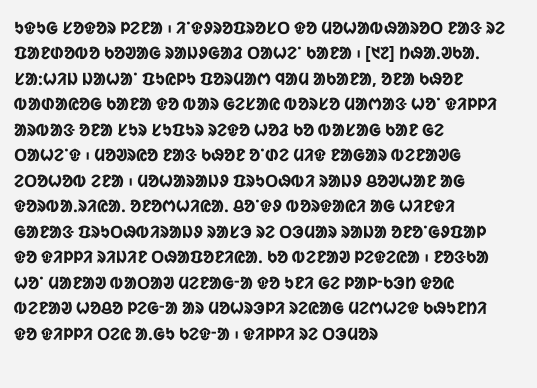ᱩᱫᱩᱜ ᱥᱚᱫᱚᱨ ᱞᱮᱱᱟ ᱾ ᱤᱸᱫᱽᱨᱚᱯᱨᱚᱥᱛ ᱫᱚ ᱢᱚᱦᱟᱵᱷᱟᱨᱚᱛ ᱱᱟᱝ ᱨᱮ ᱯᱟᱱᱰᱚᱵᱚ ᱠᱚᱣᱟᱜ ᱨᱟᱡᱽᱜᱟᱲ ᱛᱟᱦᱮᱸ ᱠᱟᱱᱟ ᱾ [᱑᱗] ᱴᱷᱟᱹᱣᱠᱟᱹ ᱥᱟᱺᱦᱤᱡ ᱡᱟᱦᱟᱸ ᱯᱩᱭᱞᱩ ᱯᱚᱨᱢᱟᱬ ᱧᱟᱢ ᱟᱠᱟᱱᱟ, ᱚᱱᱟ ᱠᱷᱚᱱ ᱵᱟᱰᱟᱭᱚᱜ ᱠᱟᱱᱟ ᱫᱚ ᱵᱟᱨ ᱜᱮᱥᱟᱭ ᱵᱚᱨᱥᱚ ᱢᱟᱬᱟᱝ ᱦᱚᱸ ᱫᱤᱞᱞᱤ ᱟᱨᱵᱟᱝ ᱚᱱᱟ ᱥᱩᱨ ᱥᱩᱯᱩᱨ ᱨᱮᱫᱚ ᱦᱚᱲ ᱠᱚ ᱵᱟᱥᱟᱜ ᱠᱟᱱ ᱜᱮ ᱛᱟᱦᱮᱸᱫ ᱾ ᱢᱚᱣᱨᱭᱚ ᱱᱟᱝ ᱠᱷᱚᱱ ᱚᱸᱰᱮ ᱢᱤᱫ ᱱᱟᱜᱟᱨ ᱵᱮᱱᱟᱣᱜ ᱮᱛᱚᱦᱚᱵ ᱮᱱᱟ ᱾ ᱢᱚᱦᱟᱨᱟᱡᱽ ᱯᱨᱩᱛᱷᱵᱤ ᱨᱟᱡᱽ ᱪᱚᱣᱦᱟᱱ ᱟᱜ ᱫᱚᱨᱵᱟᱹᱨᱤᱭᱟᱹ ᱚᱱᱚᱬᱦᱤᱭᱟᱹ ᱪᱚᱸᱫᱽ ᱵᱚᱨᱫᱟᱭᱤ ᱟᱜ ᱦᱤᱱᱫᱤ ᱜᱟᱱᱟᱝ ᱯᱨᱩᱛᱷᱵᱤᱨᱟᱡᱽ ᱨᱟᱥᱳ ᱨᱮ ᱛᱳᱢᱟᱨ ᱨᱟᱡᱟ ᱚᱱᱚᱸᱜᱽᱯᱟᱞ ᱫᱚ ᱫᱤᱞᱞᱤ ᱨᱤᱡᱤᱱ ᱛᱷᱟᱯᱚᱱᱤᱭᱟᱹ ᱠᱚ ᱵᱮᱱᱟᱣ ᱞᱮᱫᱮᱭᱟ ᱾ ᱱᱚᱝᱠᱟ ᱦᱚᱸ ᱢᱟᱱᱟᱣ ᱵᱟᱛᱟᱣ ᱢᱮᱱᱟᱜᱼᱟ ᱫᱚ ᱩᱱᱤ ᱜᱮ ᱞᱟᱞᱼᱠᱳᱴ ᱫᱚᱭ ᱵᱮᱱᱟᱣ ᱦᱚᱪᱚ ᱞᱮᱜᱼᱟ ᱟᱨ ᱢᱚᱦᱨᱳᱞᱤ ᱨᱮᱭᱟᱜ ᱢᱮᱬᱦᱮᱫ ᱠᱷᱩᱱᱴᱤ ᱫᱚ ᱫᱤᱞᱞᱤ ᱛᱮᱭ ᱟᱹᱜᱩ ᱠᱮᱫᱼᱟ ᱾ ᱫᱤᱞᱞᱤ ᱨᱮ ᱛᱳᱢᱚᱨ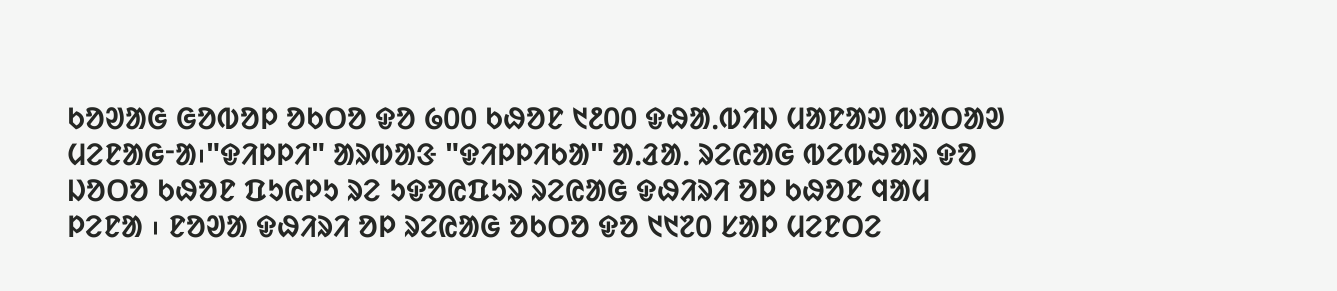ᱠᱚᱣᱟᱜ ᱜᱚᱵᱚᱞ ᱚᱠᱛᱚ ᱫᱚ ᱙᱐᱐ ᱠᱷᱚᱱ ᱑᱒᱐᱐ ᱫᱷᱟᱹᱵᱤᱡ ᱢᱟᱱᱟᱣ ᱵᱟᱛᱟᱣ ᱢᱮᱱᱟᱜᱼᱟ᱾"ᱫᱤᱞᱞᱤ" ᱟᱨᱵᱟᱝ "ᱫᱤᱞᱞᱤᱠᱟ" ᱟᱹᱲᱟᱹ ᱨᱮᱭᱟᱜ ᱵᱮᱵᱷᱟᱨ ᱫᱚ ᱡᱚᱛᱚ ᱠᱷᱚᱱ ᱯᱩᱭᱞᱩ ᱨᱮ ᱩᱫᱚᱭᱯᱩᱨ ᱨᱮᱭᱟᱜ ᱫᱷᱤᱨᱤ ᱚᱞ ᱠᱷᱚᱱ ᱧᱟᱢ ᱞᱮᱱᱟ ᱾ ᱱᱚᱣᱟ ᱫᱷᱤᱨᱤ ᱚᱞ ᱨᱮᱭᱟᱜ ᱚᱠᱛᱚ ᱫᱚ ᱑᱑᱗᱐ ᱥᱟᱞ ᱢᱮᱱᱛᱮ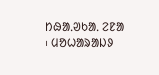ᱴᱷᱟᱹᱣᱠᱟᱹ ᱮᱱᱟ ᱾ ᱢᱚᱦᱟᱨᱟᱡᱽ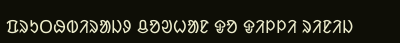ᱯᱨᱩᱛᱷᱵᱤᱨᱟᱡᱽ ᱪᱚᱣᱦᱟᱱ ᱫᱚ ᱫᱤᱞᱞᱤ ᱨᱤᱱᱤᱡ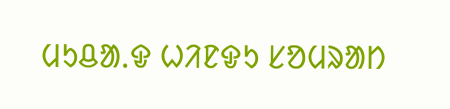ᱢᱩᱪᱟᱹᱫ ᱦᱤᱱᱫᱩ ᱥᱚᱢᱨᱟᱴ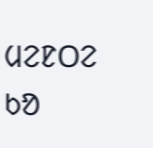ᱢᱮᱱᱛᱮ ᱠᱚ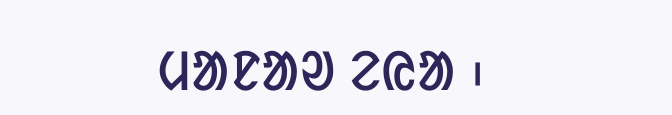ᱢᱟᱱᱟᱣ ᱮᱭᱟ ᱾